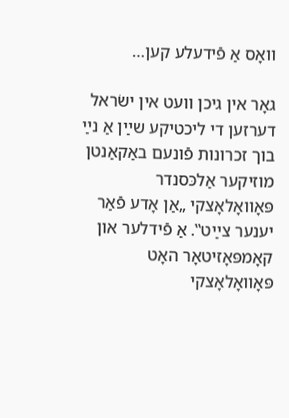וואָס אַ פֿידעלע קען…

גאָר אין גיכן וועט אין ישׂראל דערזען די ליכטיקע שײַן אַ נײַ בוך זכרונות פֿונעם באַקאַנטן מוזיקער אַלכּסנדר פּאָוואָלאָצקי „אַן אָדע פֿאַר יענער צײַט‟. אַ פֿידלער און קאָמפּאָזיטאָר האָט פּאָוואָלאָצקי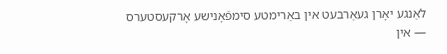לאַנגע יאָרן געאַרבעט אין באַרימטע סימפֿאָנישע אָרקעסטערס — אין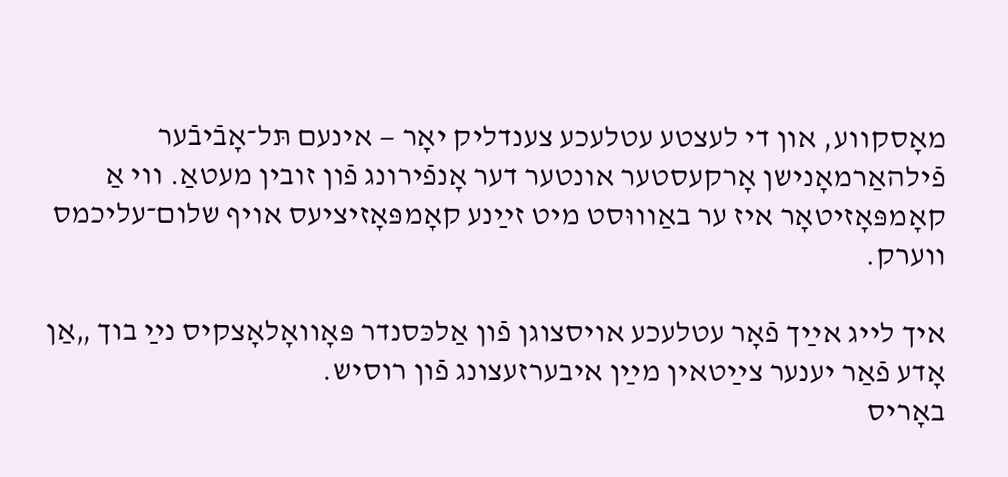מאָסקווע, און די לעצטע עטלעכע צענדליק יאָר — אינעם תּל־אָבֿיבֿער פֿילהאַרמאָנישן אָרקעסטער אונטער דער אָנפֿירונג פֿון זובין מעטאַ. ווי אַ קאָמפּאָזיטאָר איז ער באַוווּסט מיט זײַנע קאָמפּאָזיציעס אויף שלום־עליכמס ווערק.

איך לייג אײַך פֿאָר עטלעכע אויסצוגן פֿון אַלכּסנדר פּאָוואָלאָצקיס נײַ בוך „אַן אָדע פֿאַר יענער צײַטאין מײַן איבערזעצונג פֿון רוסיש.
באָריס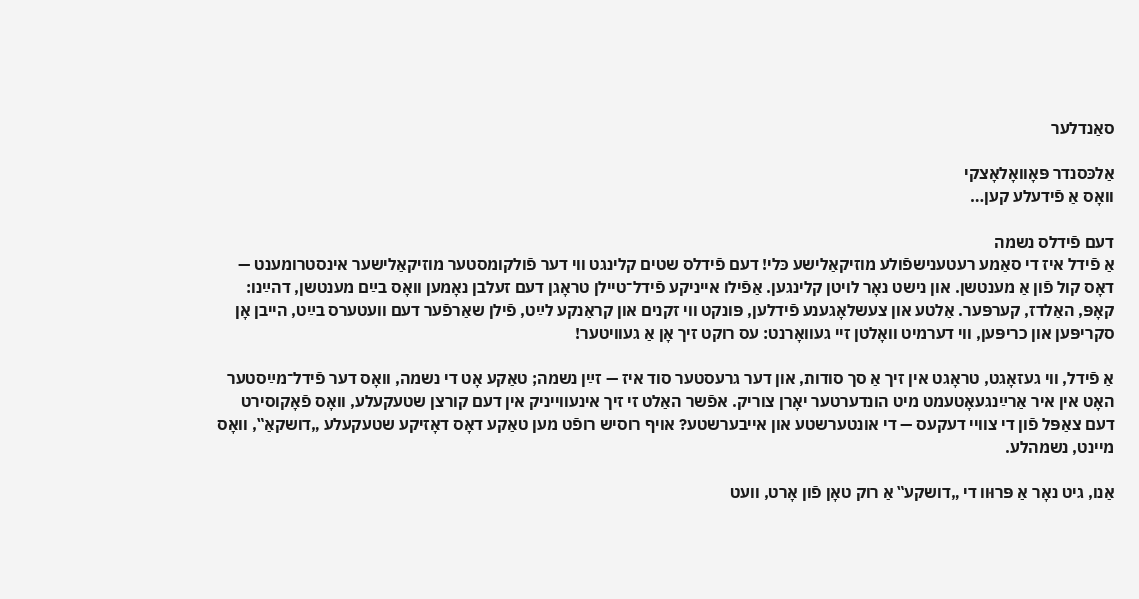סאַנדלער

אַלכּסנדר פּאָוואָלאָצקי
וואָס אַ פֿידעלע קען…

דעם פֿידלס נשמה
אַ פֿידל איז די סאַמע רעטענישפֿולע מוזיקאַלישע כּלי! דעם פֿידלס שטים קלינגט ווי דער פֿולקומסטער מוזיקאַלישער אינסטרומענט — דאָס קול פֿון אַ מענטשן. און נישט נאָר לויטן קלינגען. אַפֿילו אייניקע פֿידל־טיילן טראָגן דעם זעלבן נאָמען וואָס בײַם מענטשן, דהײַנו: קאָפּ, האַלדז, קערפּער. אַלטע און צעשלאָגענע פֿידלען, פּונקט ווי זקנים און קראַנקע לײַט, פֿילן שאַרפֿער דעם וועטערס בײַט, הייבן אָן סקריפּען און כריפּען, ווי דערמיט וואָלטן זיי געוואָרנט: עס רוקט זיך אָן אַ געוויטער!

אַ פֿידל, ווי געזאָגט, טראָגט אין זיך אַ סך סודות, און דער גרעסטער סוד איז — זײַן נשמה; טאַקע אָט די נשמה, וואָס דער פֿידל־מײַסטער האָט אין איר אַרײַנגעאָטעמט מיט הונדערטער יאָרן צוריק. אפֿשר האַלט זי זיך אינעווייניק אין דעם קורצן שטעקעלע, וואָס פֿאָקוסירט דעם צאַפּל פֿון די צוויי דעקעס — די אונטערשטע און אייבערשטע? אויף רוסיש רופֿט מען טאַקע דאָס דאָזיקע שטעקעלע „דושקאַ‟, וואָס מיינט, נשמהלע.

אַנו, גיט נאָר אַ פּרוּוו די „דושקע‟ אַ רוק טאָן פֿון אָרט, וועט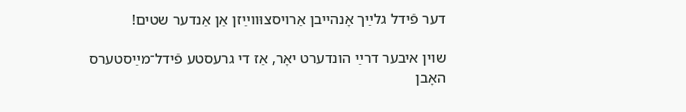דער פֿידל גלײַך אָנהייבן אַרויסצוּווײַזן אַן אַנדער שטים!

שוין איבער דרײַ הונדערט יאָר, אַז די גרעסטע פֿידל־מײַסטערס האָבן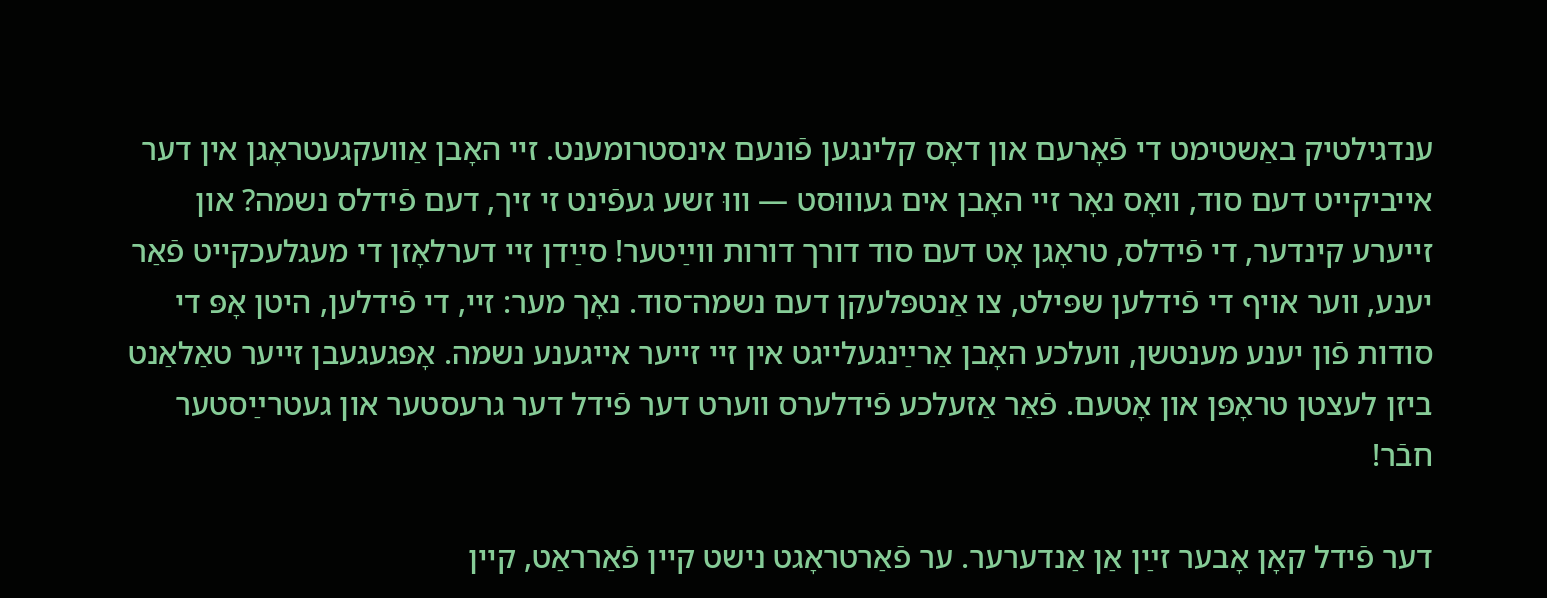ענדגילטיק באַשטימט די פֿאָרעם און דאָס קלינגען פֿונעם אינסטרומענט. זיי האָבן אַוועקגעטראָגן אין דער אייביקייט דעם סוד, וואָס נאָר זיי האָבן אים געוווּסט — וווּ זשע געפֿינט זי זיך, דעם פֿידלס נשמה? און זייערע קינדער, די פֿידלס, טראָגן אָט דעם סוד דורך דורות ווײַטער! סײַדן זיי דערלאָזן די מעגלעכקייט פֿאַר יענע, ווער אויף די פֿידלען שפּילט, צו אַנטפּלעקן דעם נשמה־סוד. נאָך מער: זיי, די פֿידלען, היטן אָפּ די סודות פֿון יענע מענטשן, וועלכע האָבן אַרײַנגעלייגט אין זיי זייער אייגענע נשמה. אָפּגעגעבן זייער טאַלאַנט ביזן לעצטן טראָפּן און אָטעם. פֿאַר אַזעלכע פֿידלערס ווערט דער פֿידל דער גרעסטער און געטרײַסטער חבֿר!

דער פֿידל קאָן אָבער זײַן אַן אַנדערער. ער פֿאַרטראָגט נישט קיין פֿאַרראַט, קיין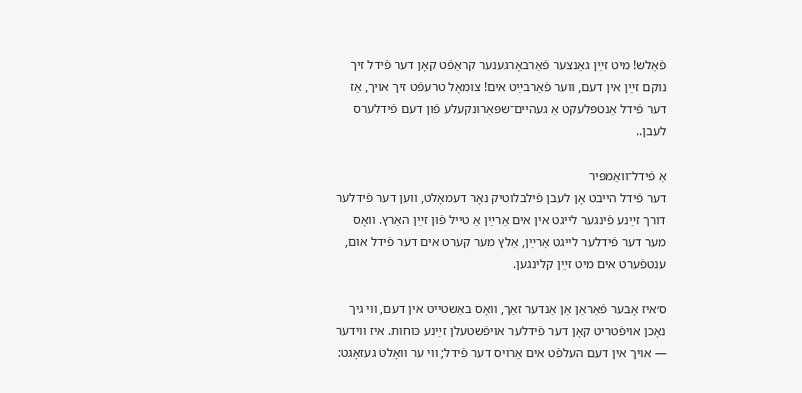פֿאַלש! מיט זײַן גאַנצער פֿאַרבאָרגענער קראַפֿט קאָן דער פֿידל זיך נוקם זײַן אין דעם, ווער פֿאַרבײַט אים! צומאָל טרעפֿט זיך אויך, אַז דער פֿידל אַנטפּלעקט אַ געהיים־שפּאַרונקעלע פֿון דעם פֿידלערס לעבן..

אַ פֿידל־וואַמפּיר
דער פֿידל הייבט אָן לעבן פֿילבלוטיק נאָר דעמאָלט, ווען דער פֿידלער דורך זײַנע פֿינגער לייגט אין אים אַרײַן אַ טייל פֿון זײַן האַרץ. וואָס מער דער פֿידלער לייגט אַרײַן, אַלץ מער קערט אים דער פֿידל אום, ענטפֿערט אים מיט זײַן קלינגען.

ס׳איז אָבער פֿאַראַן אַן אַנדער זאַך, וואָס באַשטייט אין דעם, ווי גיך נאָכן אויפֿטריט קאָן דער פֿידלער אויפֿשטעלן זײַנע כּוחות. איז ווידער — אויך אין דעם העלפֿט אים אַרויס דער פֿידל; ווי ער וואָלט געזאָגט: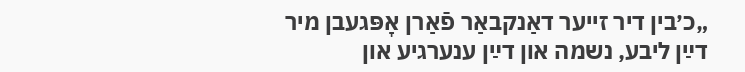„כ׳בין דיר זייער דאַנקבאַר פֿאַרן אָפּגעבן מיר דײַן ליבע, נשמה און דײַן ענערגיע און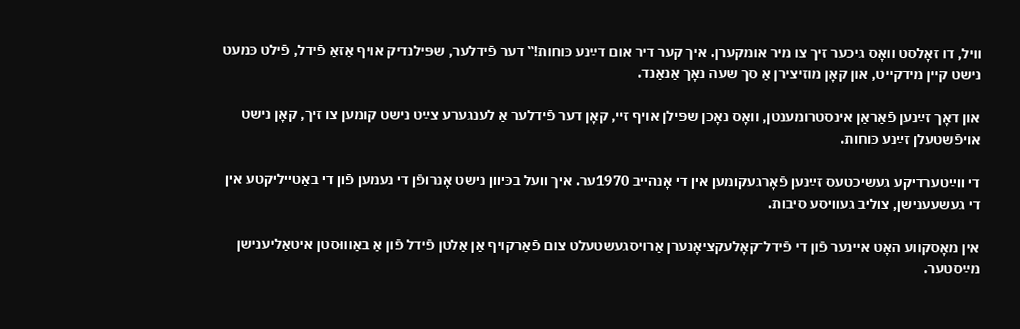וויל, דו זאָלסט וואָס גיכער זיך צו מיר אומקערן. איך קער דיר אום דײַנע כּוחות!‟ דער פֿידלער, שפּילנדיק אויף אַזאַ פֿידל, פֿילט כּמעט נישט קיין מידקייט, און קאָן מוזיצירן אַ סך שעה נאָך אַנאַנד.

און דאָך זײַנען פֿאַראַן אינסטרומענטן, וואָס נאָכן שפּילן אויף זיי, קאָן דער פֿידלער אַ לענגערע צײַט נישט קומען צו זיך, קאָן נישט אויפֿשטעלן זײַנע כּוחות.

די ווײַטערדיקע געשיכטעס זײַנען פֿאָרגעקומען אין די אָנהייב 1970ער. איך וועל בכּיוון נישט אָנרופֿן די נעמען פֿון די באַטייליקטע אין די געשעענישן, צוליב געוויסע סיבות.

אין מאָסקווע האָט איינער פֿון די פֿידל־קאָלעקציאָנערן אַרויסגעשטעלט צום פֿאַרקויף אַן אַלטן פֿידל פֿון אַ באַוווּסטן איטאַליענישן מײַסטער.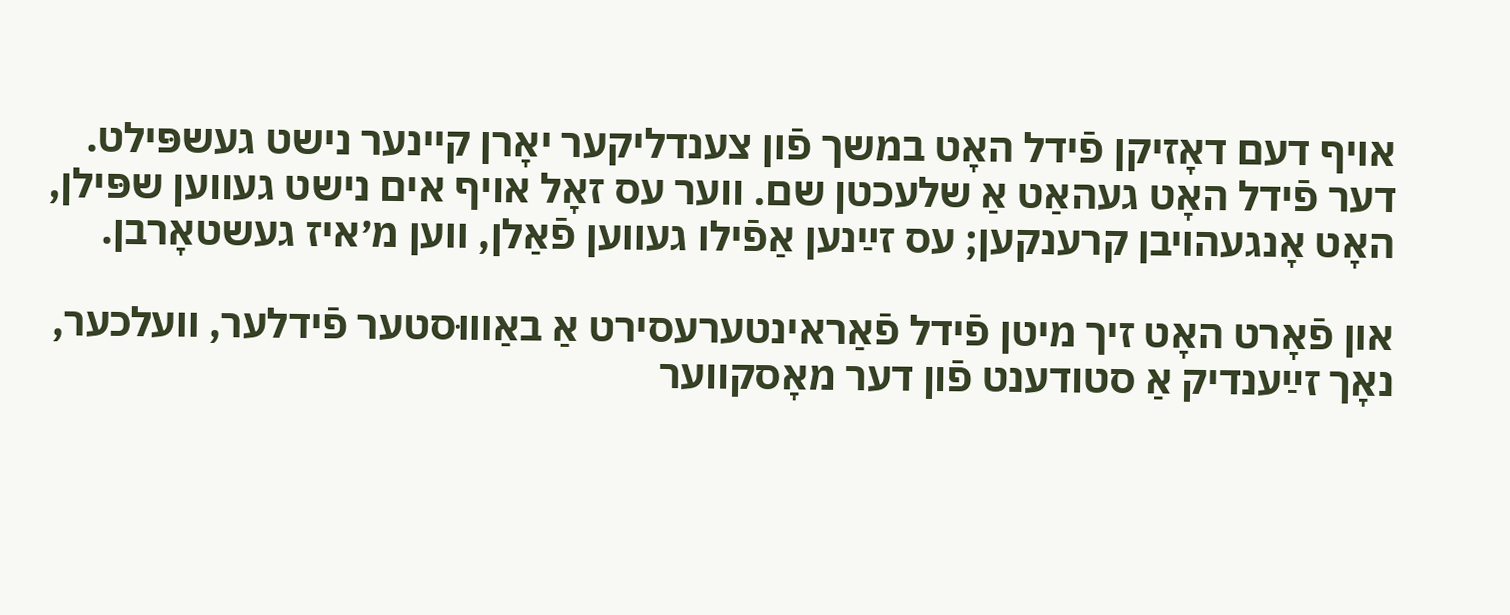אויף דעם דאָזיקן פֿידל האָט במשך פֿון צענדליקער יאָרן קיינער נישט געשפּילט. דער פֿידל האָט געהאַט אַ שלעכטן שם. ווער עס זאָל אויף אים נישט געווען שפּילן, האָט אָנגעהויבן קרענקען; עס זײַנען אַפֿילו געווען פֿאַלן, ווען מ׳איז געשטאָרבן.

און פֿאָרט האָט זיך מיטן פֿידל פֿאַראינטערעסירט אַ באַוווּסטער פֿידלער, וועלכער, נאָך זײַענדיק אַ סטודענט פֿון דער מאָסקווער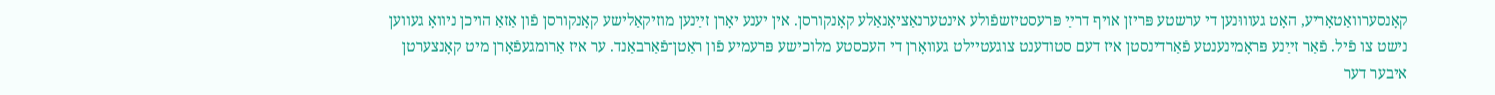קאָנסערוואַטאָריע, האָט געוווּנען די ערשטע פּריזן אויף דרײַ פּרעסטיזשפֿולע אינטערנאַציאָנאַלע קאָנקורסן. אין יענע יאָרן זײַנען מוזיקאַלישע קאָנקורסן פֿון אַזאַ הויכן ניוואָ געווען נישט צו פֿיל. פֿאַר זײַנע פּראָמינענטע פֿאַרדינסטן איז דעם סטודענט צוגעטיילט געוואָרן די העכסטע מלוכישע פּרעמיע פֿון ראַטן־פֿאַרבאַנד. ער איז אַרומגעפֿאָרן מיט קאָנצערטן איבער דער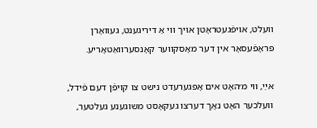וועלט, אויפֿגעטראָטן אויך ווי אַ דיריגענט, געוואָרן פּראָפֿעסאָר אין דער מאָסקווער קאָנסערוואַטאָריע.

אײַ, ווי מ׳האָט אים אָפּגערעדט נישט צו קויפֿן דעם פֿידל, וועלכער האָט נאָך דערצו געקאָסט משוגענע געלטער,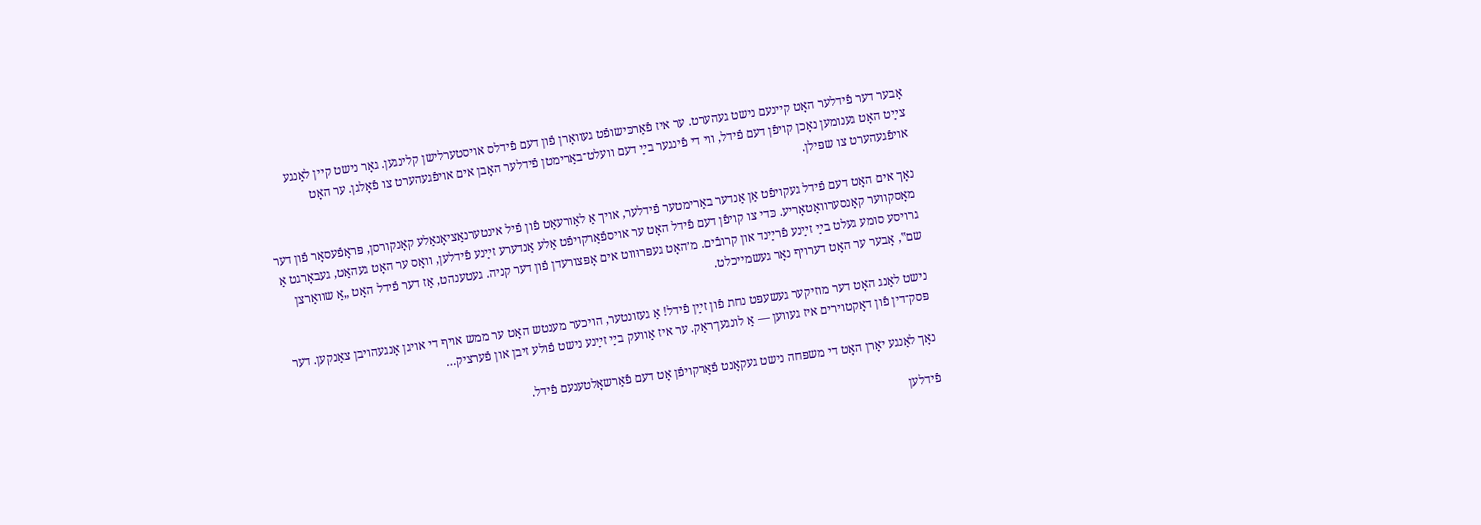אָבער דער פֿידלער האָט קיינעם נישט געהערט. ער איז פֿאַרכּישופֿט געוואָרן פֿון דעם פֿידלס אויסטערלישן קלינגען. גאָר נישט קיין לאַנגע צײַט האָט גענומען נאָכן קויפֿן דעם פֿידל, ווי די פֿינגער בײַ דעם וועלט־באַרימטן פֿידלער האָבן אים אויפֿגעהערט צו פֿאָלגן. ער האָט אויפֿגעהערט צו שפּילן.

נאָך אים האָט דעם פֿידל געקויפֿט אַן אַנדער באַרימטער פֿידלער, אויך אַ לאַורעאַט פֿון פֿיל אינטערנאַציאָנאַלע קאָנקורסן, פּראָפֿעסאָר פֿון דער מאָסקווער קאָנסערוואַטאָריע. כּדי צו קויפֿן דעם פֿידל האָט ער אויספֿאַרקויפֿט אַלע אַנדערע זײַנע פֿידלען, וואָס ער האָט געהאַט, געבאָרגט אַ גרויסע סומע געלט בײַ זײַנע פֿרײַנד און קרובֿים. מ׳האָט געפּרוּווט אים אָפּצורעדן פֿון דער קניה. געטענהט, אַז דער פֿידל האָט „אַ שוואַרצן שם‟, אָבער ער האָט דערויף נאָר געשמייכלט.

נישט לאַנג האָט דער מוזיקער געשעפּט נחת פֿון זײַן פֿידל! אַ געזונטער, הויכער מענטש האָט ער ממש אויף די אויגן אָנגעהויבן צאַנקען. דער פּסק־דין פֿון דאָקטוירים איז געווען — אַ לונגען־ראַק. ער איז אַוועק בײַ זײַנע נישט פֿולע זיבן און פֿערציק…

נאָך לאַנגע יאָרן האָט די משפּחה נישט געקאָנט פֿאַרקויפֿן אָט דעם פֿאַרשאָלטענעם פֿידל.

פֿידלען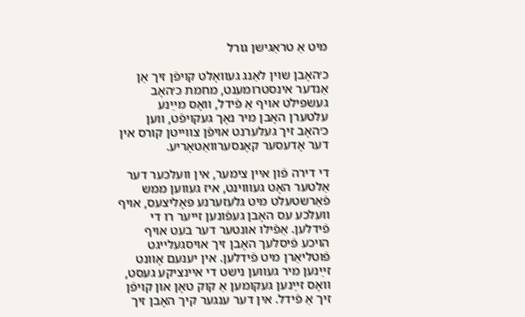מיט אַ טראַגישן גורל

כ׳האָבן שוין לאַנג געוואָלט קויפֿן זיך אַן אַנדער אינסטרומענט, מחמת כ׳האָב געשפּילט אויף אַ פֿידל, וואָס מײַנע עלטערן האָבן מיר נאָך געקויפֿט, ווען כ׳האָב זיך געלערנט אויפֿן צווייטן קורס אין דער אָדעסער קאָנסערוואַטאָריע.

די דירה פֿון איין צימער, אין וועלכער דער אַלטער האָט געוווינט, איז געווען ממש פֿאַרשטעלט מיט גלעזערנע פּאָליצעס, אויף וועלכע עס האָבן געפֿונען זייער רו די פֿידלען. אַפֿילו אונטער דער בעט אויף הויכע פֿיסלעך האָבן זיך אויסגעלייגט פֿוטליאַרן מיט פֿידלען. אין יענעם אָוונט זײַנען מיר געווען נישט די איינציקע געסט, וואָס זײַנען געקומען אַ קוק טאָן און קויפֿן זיך אַ פֿידל. אין דער ענגער קיך האָבן זיך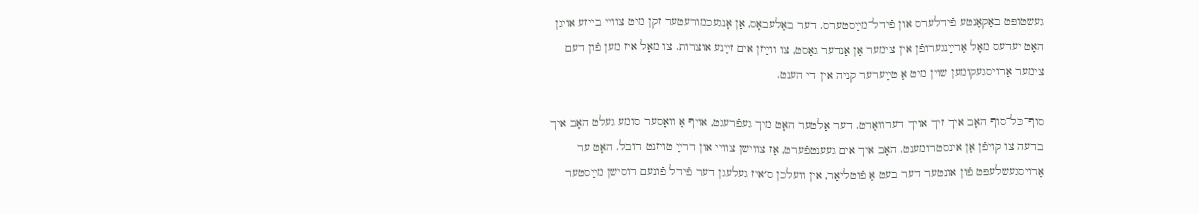געשטופּט באַקאַנטע פֿידלערס און פֿידל־מײַסטערס. דער באַלעבאָס, אַן אָנגעכמורעטער זקן מיט צוויי בייזע אויגן האָט יעדעס מאָל אַרײַנגערופֿן אין צימער אַן אַנדער גאַסט, צו ווײַזן אים זײַנע אוצרות. צו מאָל איז מען פֿון דעם צימער אַרויסגעקומען שוין מיט אַ טײַערער קניה אין די הענט.

סוף־כּל־סוף האָב איך זיך אויך דערוואַרט. דער אַלטער האָט מיך געפֿרעגט, אויף אַ וואָסער סומע געלט האָב איך בדעה צו קויפֿן אַן אינסטרומענט. האָב איך אים געענטפֿערט, אַז צווישן צוויי און דרײַ טויזנט רובל. האָט ער אַרויסגעשלעפּט פֿון אונטער דער בעט אַ פֿוטליאַר, אין וועלכן ס׳איז געלעגן דער פֿידל פֿונעם רוסישן מײַסטער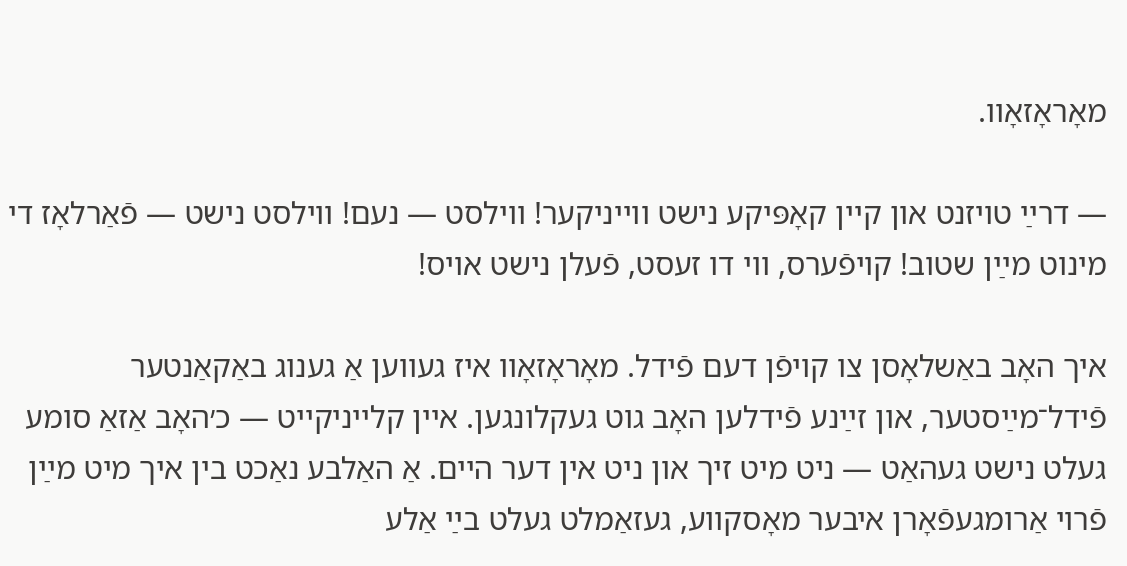מאָראָזאָוו.

— דרײַ טויזנט און קיין קאָפּיקע נישט ווייניקער! ווילסט — נעם! ווילסט נישט — פֿאַרלאָז די מינוט מײַן שטוב! קויפֿערס, ווי דו זעסט, פֿעלן נישט אויס!

איך האָב באַשלאָסן צו קויפֿן דעם פֿידל. מאָראָזאָוו איז געווען אַ גענוג באַקאַנטער פֿידל־מײַסטער, און זײַנע פֿידלען האָב גוט געקלונגען. איין קלייניקייט — כ׳האָב אַזאַ סומע געלט נישט געהאַט — ניט מיט זיך און ניט אין דער היים. אַ האַלבע נאַכט בין איך מיט מײַן פֿרוי אַרומגעפֿאָרן איבער מאָסקווע, געזאַמלט געלט בײַ אַלע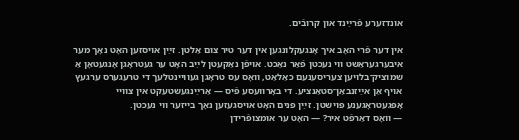אונדזערע פֿרײַנד און קרובֿים.

אין דער פֿרי האָב איך אָנגעקלונגען אין דער טיר צום אַלטן. זײַן אויסזען האָט נאָך מער איבערגעראַשט ווי נעכטן פֿאַר נאַכט. אויפֿן נאַקעטן לײַב האָט ער געטראָגן אָנגעטאָן אַ שמוציק־בלויען צעריסענעם כאַלאַט, וואָס עס טראָגן געוויינטלעך די טרעגערס ערגעץ אויף אַן אײַזנבאַן־סטאַנציע. די באָרוועסע פֿיס — אַרײַנגעשטעקט אין צוויי אָפּגעטראָגענע פּוישטן. זײַן פּנים האָט אויסגעזען נאָך בייזער ווי נעכטן.
— וואָס דאַרפֿט איר? — האָט ער אומצופֿרידן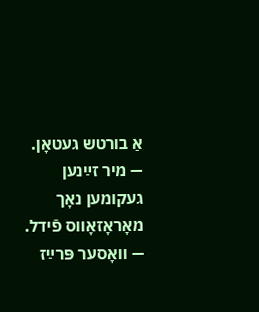אַ בורטש געטאָן.
— מיר זײַנען געקומען נאָך מאָראָזאָווס פֿידל.
— וואָסער פּרײַז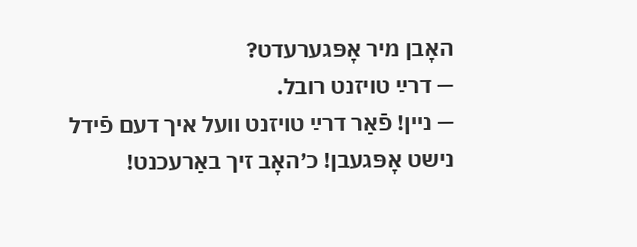האָבן מיר אָפּגערעדט?
— דרײַ טויזנט רובל.
— ניין! פֿאַר דרײַ טויזנט וועל איך דעם פֿידל נישט אָפּגעבן! כ׳האָב זיך באַרעכנט!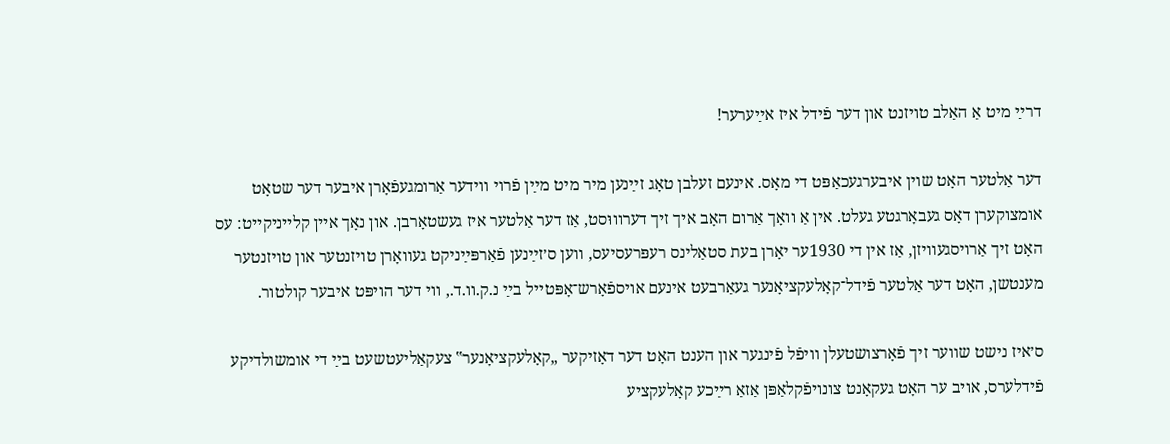דרײַ מיט אַ האַלב טויזנט און דער פֿידל איז אײַערער!

דער אַלטער האָט שוין איבערגעכאַפּט די מאָס. אינעם זעלבן טאָג זײַנען מיר מיט מײַן פֿרוי ווידער אַרומגעפֿאָרן איבער דער שטאָט אומצוקערן דאָס געבאָרגטע געלט. אין אַ וואָך אַרום האָב איך זיך דערוווּסט, אַז דער אַלטער איז געשטאָרבן. און נאָך איין קלייניקייט: עס האָט זיך אַרויסגעוויזן, אַז אין די 1930ער יאָרן בעת סטאַלינס רעפּרעסיעס, ווען ס׳זײַנען פֿאַרפּײַניקט געוואָרן טויזנטער און טויזנטער מענטשן, האָט דער אַלטער פֿידל־קאָלעקציאָנער געאַרבעט אינעם אויספֿאָרש־אָפּטייל בײַ נ.ק.וו.ד., ווי דער הויפּט איבער קולטור.

ס׳איז נישט שווער זיך פֿאָרצושטעלן וויפֿל פֿינגער און הענט האָט דער דאָזיקער „קאָלעקציאָנער‟ צעקאַליעטשעט בײַ די אומשולדיקע פֿידלערס, אויב ער האָט געקאָנט צונויפֿקלאַפּן אַזאַ רײַכע קאָלעקציע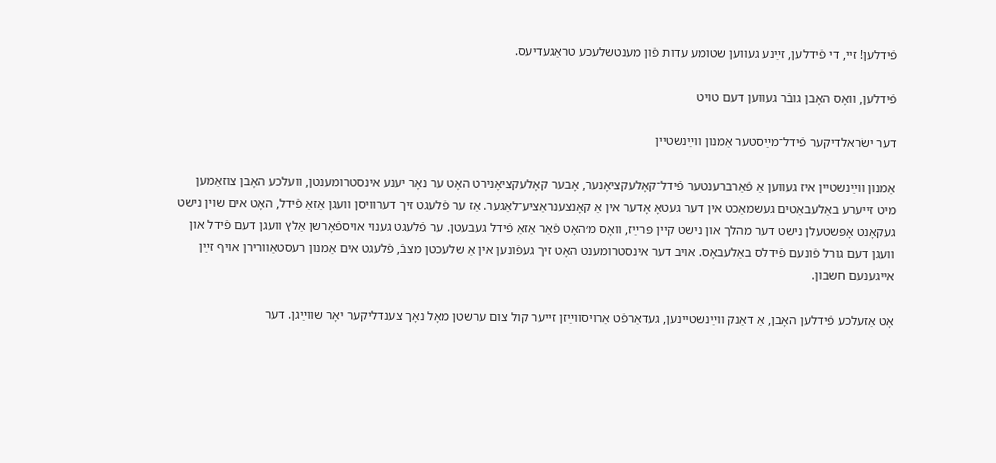פֿידלען! זיי, די פֿידלען, זײַנע געווען שטומע עדות פֿון מענטשלעכע טראַגעדיעס.

פֿידלען, וואָס האָבן גובֿר געווען דעם טויט

דער ישׂראלדיקער פֿידל־מײַסטער אַמנון ווײַנשטיין

אַמנון ווײַנשטיין איז געווען אַ פֿאַרברענטער פֿידל־קאָלעקציאָנער, אָבער קאָלעקציאָנירט האָט ער נאָר יענע אינסטרומענטן, וועלכע האָבן צוזאַמען מיט זייערע באַלעבאַטים געשמאַכט אין דער געטאָ אָדער אין אַ קאָנצענראַציע־לאַגער. אַז ער פֿלעגט זיך דערוויסן וועגן אַזאַ פֿידל, האָט אים שוין נישט געקאָנט אָפּשטעלן נישט דער מהלך און נישט קיין פּרײַז, וואָס מ׳האָט פֿאַר אַזאַ פֿידל געבעטן. ער פֿלעגט גענוי אויספֿאָרשן אַלץ וועגן דעם פֿידל און וועגן דעם גורל פֿונעם פֿידלס באַלעבאָס. אויב דער אינסטרומענט האָט זיך געפֿונען אין אַ שלעכטן מצבֿ, פֿלעגט אים אַמנון רעסטאַוורירן אויף זײַן אייגענעם חשבון.

אָט אַזעלכע פֿידלען האָבן, אַ דאַנק ווײַנשטיינען, געדאַרפֿט אַרויסווײַזן זייער קול צום ערשטן מאָל נאָך צענדליקער יאָר שווײַגן. דער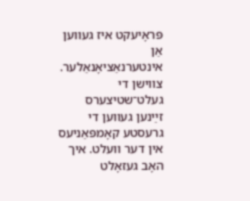פּראָיעקט איז געווען אַן אינטערנאַציאָנאַלער. צווישן די געלט־שטיצערס זײַנען געווען די גרעסטע קאָמפּאַניעס אין דער וועלט. איך האָב געזאָלט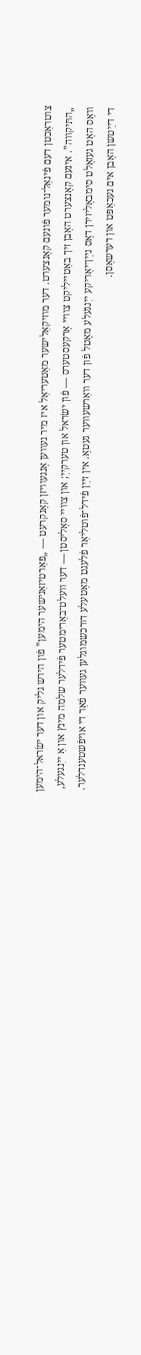צוטראַכטן דעם פֿינאַל־נומער פֿונעם קאָנצערט. דער מוזיקאַלישער מאַטעריאַל איז מיר געווען אָנגעוויזן קאָנקרעט — „פּאַרטיזאַנישער הימען‟ פֿון הירש גליק און דער ישׂראל־הימען „התּיקווה‟. אינעם קאָנצערט האָבן זיך באַטייליקט צוויי אָרקעסטערס — פֿון ישׂראל און טערקײַ; און צוויי סאָליסטן — דער וועלט־באַרימטער פֿידלער שלמה מינץ און אַ ייִנגעלע, וואָס האָט געזאָלט סימבאָליזירן דאָס נײַן־יאָריקע ייִנגעלע מאָטל פֿון דער וואַרשעווער געטאָ. אין זײַן פֿידל־פֿוטליאַר פֿלעגט מאָטעלע דורכשמוגלען געווער פֿאַר די אויפֿשטענדלער. די דײַטשן האָבן אים געכאַפּט און דערשאָסן.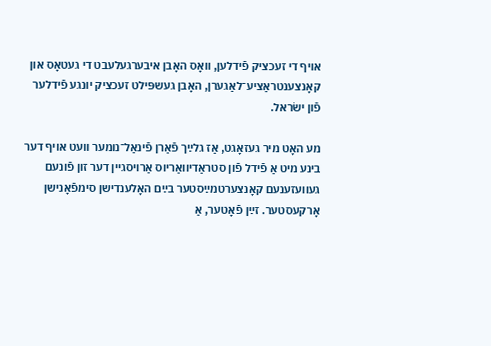אויף די זעכציק פֿידלען, וואָס האָבן איבערגעלעבט די געטאָס און קאָנצענטראַציע־לאַגערן, האָבן געשפּילט זעכציק יונגע פֿידלער פֿון ישׂראל.

מע האָט מיר געזאָגט, אַז גלײַך פֿאַרן פֿינאַל־נומער וועט אויף דער בינע מיט אַ פֿידל פֿון סטראַדיוואַריוס אַרויסגיין דער זון פֿונעם געוועזענעם קאָנצערטמײַסטער בײַם האָלענדישן סימפֿאָנישן אָרקעסטער. זײַן פֿאָטער, אַ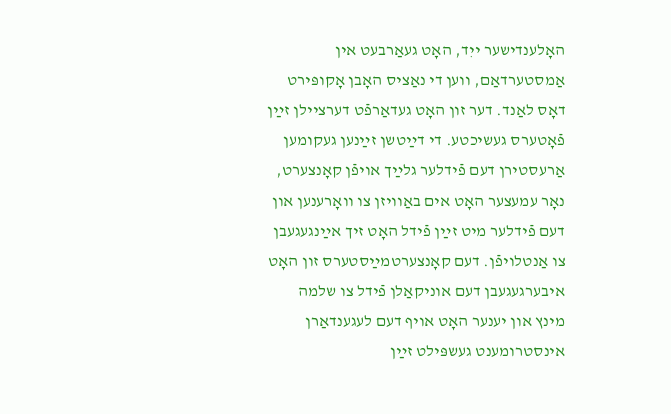האָלענדישער ייִד, האָט געאַרבעט אין אַמסטערדאַם, ווען די נאַציס האָבן אָקופּירט דאָס לאַנד. דער זון האָט געדאַרפֿט דערציילן זײַן פֿאָטערס געשיכטע. די דײַטשן זײַנען געקומען אַרעסטירן דעם פֿידלער גלײַך אויפֿן קאָנצערט, נאָר עמעצער האָט אים באַוויזן צו וואָרענען און דעם פֿידלער מיט זײַן פֿידל האָט זיך אײַנגעגעבן צו אַנטלויפֿן. דעם קאָנצערטמײַסטערס זון האָט איבערגעגעבן דעם אוניקאַלן פֿידל צו שלמה מינץ און יענער האָט אויף דעם לעגענדאַרן אינסטרומענט געשפּילט זײַן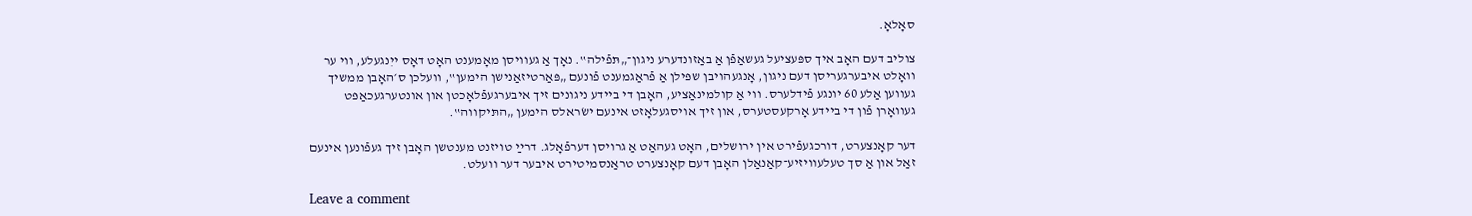סאָלאָ.

צוליב דעם האָב איך ספּעציעל געשאַפֿן אַ באַזונדערע ניגון־„תּפֿילה‟. נאָך אַ געוויסן מאָמענט האָט דאָס ייִנגעלע, ווי ער וואָלט איבערגעריסן דעם ניגון, אָנגעהויבן שפּילן אַ פֿראַגמענט פֿונעם „פּאַרטיזאַנישן הימען‟, וועלכן ס׳האָבן ממשיך געווען אַלע 60 יונגע פֿידלערס. ווי אַ קולמינאַציע, האָבן די ביידע ניגונים זיך איבערגעפֿלאָכטן און אונטערגעכאַפּט געוואָרן פֿון די ביידע אָרקעסטערס, און זיך אויסגעלאָזט אינעם ישׂראלס הימען „התּיקווה‟.

דער קאָנצערט, דורכגעפֿירט אין ירושלים, האָט געהאַט אַ גרויסן דערפֿאָלג. דרײַ טויזנט מענטשן האָבן זיך געפֿונען אינעם זאַל און אַ סך טעלעוויזיע־קאַנאַלן האָבן דעם קאָנצערט טראַנסמיטירט איבער דער וועלט.

Leave a comment